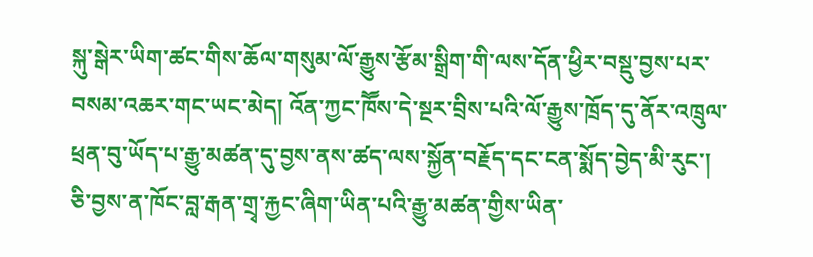སྐུ་སྒེར་ཡིག་ཚང་གིས་ཆོལ་གསུམ་ལོ་རྒྱུས་རྩོམ་སྒྲིག་གི་ལས་དོན་ཕྱིར་བསྡུ་བྱས་པར་བསམ་འཆར་གང་ཡང་མེད། འོན་ཀྱང་ཁཽས་དེ་སྔར་བྲིས་པའི་ལོ་རྒྱུས་ཁྲོད་དུ་ནོར་འཁྲུལ་ཕྲན་བུ་ཡོད་པ་རྒྱུ་མཚན་དུ་བྱས་ནས་ཚད་ལས་སྐྱོན་བརྗོད་དང་ངན་སྨོད་བྱེད་མི་རུང་། ཅི་བྱས་ན་ཁོང་བླ་རྒན་གྲྭ་རྐྱང་ཞིག་ཡིན་པའི་རྒྱུ་མཚན་གྱིས་ཡིན་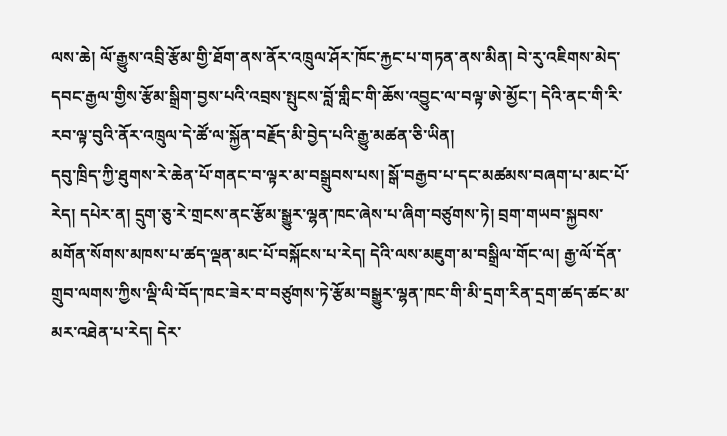ལས་ཆེ། ལོ་རྒྱུས་འབྲི་རྩོམ་གྱི་ཐོག་ནས་ནོར་འཁྲུལ་ཤོར་ཁོང་རྐྱང་པ་གཏན་ནས་མིན། བེ་རུ་འཇིགས་མེད་དབང་རྒྱལ་གྱིས་རྩོམ་སྒྲིག་བྱས་པའི་འབྲས་སྤུངས་བློ་གླིང་གི་ཆོས་འབྱུང་ལ་བལྟ་ཨེ་མྱོང་། དེའི་ནང་གི་རི་རབ་ལྟ་བུའི་ནོར་འཁྲུལ་དེ་ཚོ་ལ་སྐྱོན་བརྗོད་མི་བྱེད་པའི་རྒྱུ་མཚན་ཅི་ཡིན།
དབུ་ཁྲིད་ཀྱི་ཐུགས་རེ་ཆེན་པོ་གནང་བ་ལྟར་མ་བསྒྲུབས་པས། སྒོ་བརྒྱབ་པ་དང་མཚམས་བཞག་པ་མང་པོ་རེད། དཔེར་ན། དྲུག་ཅུ་རེ་གྲངས་ནང་རྩོམ་སྒྱུར་ལྷན་ཁང་ཞེས་པ་ཞིག་བཙུགས་ཏེ། བྲག་གཡབ་སྐྱབས་མགོན་སོགས་མཁས་པ་ཚད་ལྡན་མང་པོ་བསྐོངས་པ་རེད། དེའི་ལས་མཇུག་མ་བསྒྲིལ་གོང་ལ། རྒྱ་ལོ་དོན་གྲུབ་ལགས་ཀྱིས་ལྡི་ལི་བོད་ཁང་ཟེར་བ་བཙུགས་ཏེ་རྩོམ་བསྒྱུར་ལྷན་ཁང་གི་མི་དྲག་རིན་དྲག་ཚད་ཚང་མ་མར་འཐེན་པ་རེད། དེར་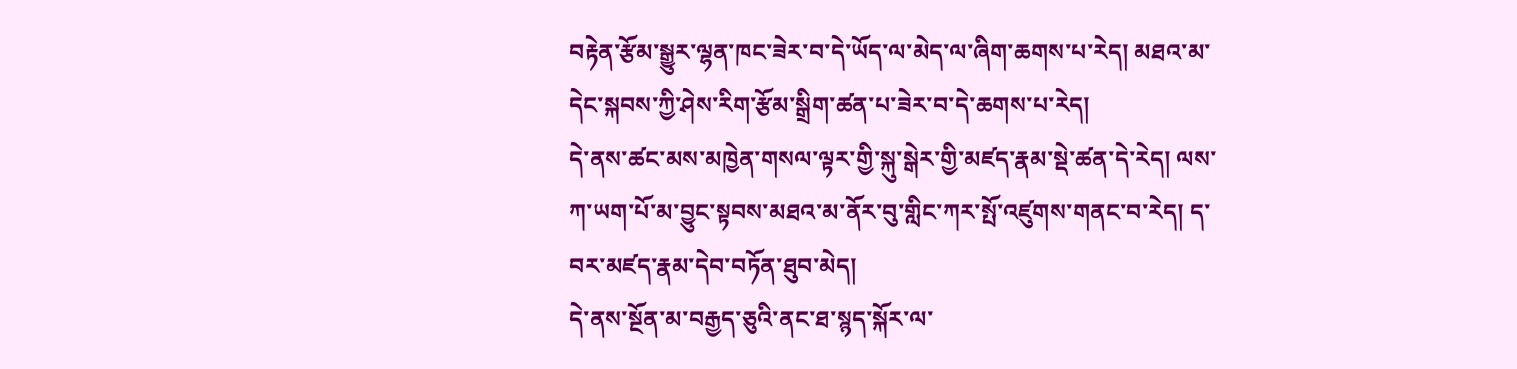བརྟེན་རྩོམ་སྒྱུར་ལྷན་ཁང་ཟེར་བ་དེ་ཡོད་ལ་མེད་ལ་ཞིག་ཆགས་པ་རེད། མཐའ་མ་དེང་སྐབས་ཀྱི་ཤེས་རིག་རྩོམ་སྒྲིག་ཚན་པ་ཟེར་བ་དེ་ཆགས་པ་རེད།
དེ་ནས་ཚང་མས་མཁྱེན་གསལ་ལྟར་གྱི་སྐུ་སྒེར་གྱི་མཛད་རྣམ་སྡེ་ཚན་དེ་རེད། ལས་ཀ་ཡག་པོ་མ་བྱུང་སྟབས་མཐའ་མ་ནོར་བུ་གླིང་ཀར་སྤོ་འཛུགས་གནང་བ་རེད། ད་བར་མཛད་རྣམ་དེབ་བཏོན་ཐུབ་མེད།
དེ་ནས་སྔོན་མ་བརྒྱད་ཅུའི་ནང་ཐ་སྙད་སྐོར་ལ་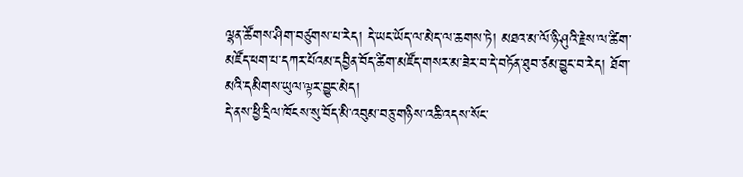ལྷན་ཚོགས་ཤིག་བཙུགས་པ་རེད། དེ་ཡང་ཡོད་ལ་མེད་ལ་ཆགས་ཏེ། མཐའ་མ་ལོ་ཉི་ཤུའི་རྗེས་ལ་ཚིག་མཛོད་ཕག་པ་དཀར་པོའམ་དབྱིན་བོད་ཚིག་མཛོད་གསར་མ་ཟེར་བ་དེ་བཏོན་ཐུབ་ཙམ་བྱུང་བ་རེད། ཐོག་མའི་དམིགས་ཡུལ་ལྟར་བྱུང་མེད།
དེ་ནས་ཕྱི་དྲིལ་ཁོངས་སུ་བོད་མི་འབུམ་བཅུ་གཉིས་འཆི་འདས་སོང་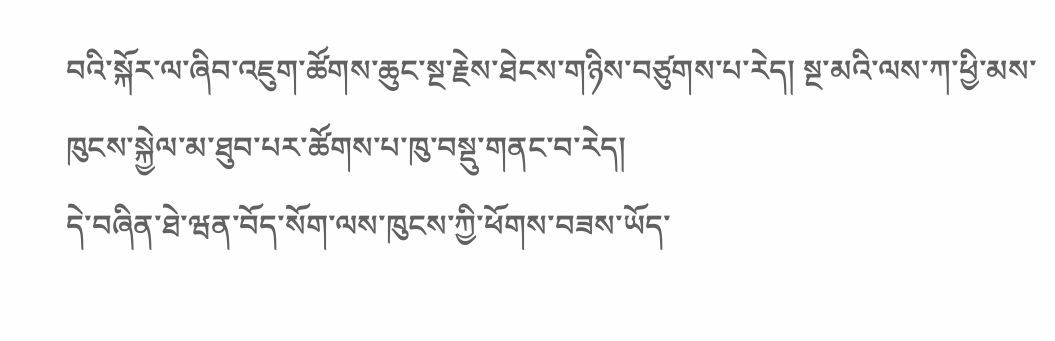བའི་སྐོར་ལ་ཞིབ་འཇུག་ཚོགས་ཆུང་སྔ་རྗེས་ཐེངས་གཉིས་བཙུགས་པ་རེད། སྔ་མའི་ལས་ཀ་ཕྱི་མས་ཁུངས་སྐྱེལ་མ་ཐུབ་པར་ཚོགས་པ་ཁུ་བསྡུ་གནང་བ་རེད།
དེ་བཞིན་ཐེ་ཝན་བོད་སོག་ལས་ཁུངས་ཀྱི་ཕོགས་བཟས་ཡོད་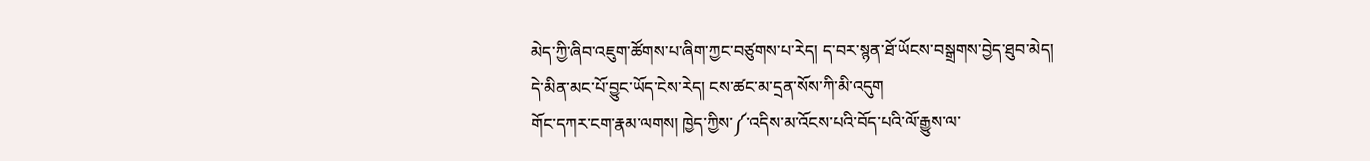མེད་ཀྱི་ཞིབ་འཇུག་ཚོགས་པ་ཞིག་ཀྱང་བཙུགས་པ་རེད། ད་བར་སྙན་ཐོ་ཡོངས་བསྒྲགས་བྱེད་ཐུབ་མེད།
དེ་མིན་མང་པོ་བྱུང་ཡོད་ངེས་རེད། ངས་ཚང་མ་དྲན་སོས་ཀི་མི་འདུག
གོང་དཀར་ངག་རྣམ་ལགས། ཁྱེད་ཀྱིས་༼་འདིས་མ་འོངས་པའི་བོད་པའི་ལོ་རྒྱུས་ལ་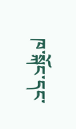ཁ་སྐོང་དང་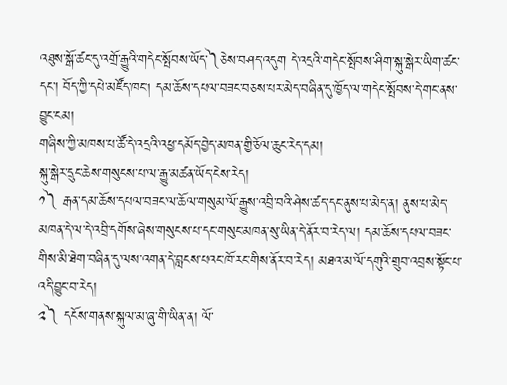འཐུས་སྒོ་ཚང་དུ་འགྲོ་རྒྱུའི་གདེང་སྤོབས་ཡོད་༽ཅེས་བཤད་འདུག དེ་འདྲའི་གདེང་སྤོབས་ཤིག་སྐུ་སྒེར་ཡིག་ཚང་དང་། བོད་ཀྱི་དཔེ་མཛོད་ཁང། དམ་ཆོས་དཔལ་བཟང་བཅས་པར་མེད་བཞིན་དུ་ཁྱོད་ལ་གདེང་སྤོབས་དེ་གང་ནས་བྱུང་ངམ།
གཞིས་ཀྱི་མཁས་པ་ཚོ་དེ་འདྲའི་འཕྱ་དམོད་བྱེད་མཁན་གྱི་ཅོལ་ཆུང་རེད་དམ།
སྐུ་སྒེར་དྲུང་ཆེས་གསུངས་པ་ལ་རྒྱུ་མཚན་ཡོད་ངེས་རེད།
༡༽ རྒན་དམ་ཆོས་དཔལ་བཟང་ལ་ཆོལ་གསུམ་ལོ་རྒྱུས་འབྲི་བའི་ཤེས་ཚད་དང་ནུས་པ་མེད་ན། ནུས་པ་མེད་མཁན་དེ་ལ་དེ་འབྲི་དགོས་ཞེས་གསུངས་པ་དང་གསུང་མཁན་སུ་ཡིན་དེ་ནོར་བ་རེད་ལ། དམ་ཆོས་དཔལ་བཟང་གིས་མི་ཐེག་བཞིན་དུ་ལས་འགན་དེ་བླངས་པའང་ཁོ་རང་གིས་ནོར་བ་རེད། མཐའ་མ་ལོ་དགུའི་གྲུབ་འབྲས་སྟོང་པ་འདི་བྱུང་བ་རེད།
༢༽ དངོས་གནས་སྐུལ་མ་ཞུ་གི་ཡིན་ན། ལོ་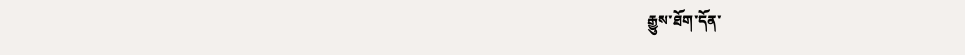རྒྱུས་ཐོག་དོན་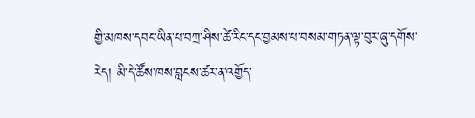གྱི་མཁས་དབང་ཡིན་པ་བཀྲ་ཤིས་ཚེ་རིང་དང་བྱམས་པ་བསམ་གཏན་ལྟ་བུར་ཞུ་དགོས་རེད། མི་དེ་ཚོས་ཁས་བླངས་ཚར་ན་འགྱོད་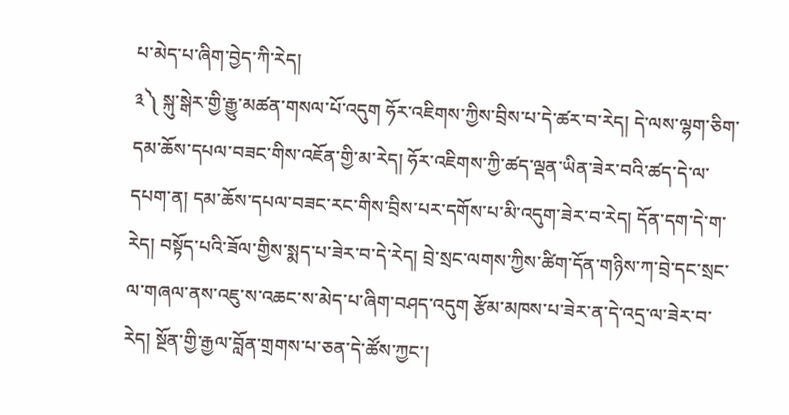པ་མེད་པ་ཞིག་བྱེད་ཀི་རེད།
༣༽ སྐུ་སྒེར་གྱི་རྒྱུ་མཚན་གསལ་པོ་འདུག ཧོར་འཇིགས་ཀྱིས་བྲིས་པ་དེ་ཚར་བ་རེད། དེ་ལས་ལྷག་ཅིག་དམ་ཆོས་དཔལ་བཟང་གིས་འཇོན་གྱི་མ་རེད། ཧོར་འཇིགས་ཀྱི་ཚད་ལྡན་ཡིན་ཟེར་བའི་ཚད་དེ་ལ་དཔག་ན། དམ་ཆོས་དཔལ་བཟང་རང་གིས་བྲིས་པར་དགོས་པ་མི་འདུག་ཟེར་བ་རེད། དོན་དག་དེ་ག་རེད། བསྟོད་པའི་ཟོལ་གྱིས་སྨད་པ་ཟེར་བ་དེ་རེད། བྲེ་སྲང་ལགས་ཀྱིས་ཚིག་དོན་གཉིས་ཀ་བྲེ་དང་སྲང་ལ་གཞལ་ནས་འཇུ་ས་འཆང་ས་མེད་པ་ཞིག་བཤད་འདུག རྩོམ་མཁས་པ་ཟེར་ན་དེ་འདྲ་ལ་ཟེར་བ་རེད། སྔོན་གྱི་རྒྱལ་བློན་གྲགས་པ་ཅན་དེ་ཚོས་ཀྱང་།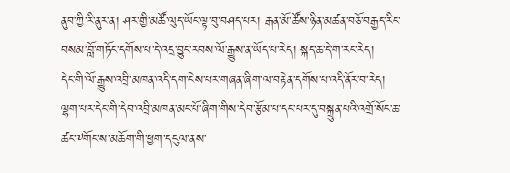ནུབ་ཀྱི་རི་ནུར་ན། ཤར་གྱི་མཚོ་ལུད་ཡོང་ལྟ་བུ་བཤད་པར། རྒན་མོ་ཚོས་ཉིན་མཚན་བཅོ་བརྒྱད་རིང་བསམ་བློ་གཏོང་དགོས་པ་དེ་འདྲ་བྱུང་རབས་ལོ་རྒྱུས་ན་ཡོད་པ་རེད། སྐད་ཆ་དེ་ག་རང་རེད།
དེང་གི་ལོ་རྒྱུས་འབྲི་མཁན་འདི་དག་ངེས་པར་གཞན་ཞིག་ལ་བརྟེན་དགོས་པ་འདི་ནོར་བ་རེད། ལྷག་པར་དེང་གི་དེབ་འབྲི་མཁན་མང་པོ་ཞིག་གིས་དེབ་རྩོམ་པ་དང་པར་དུ་བསྐྲུན་པའི་འགྲོ་སོང་ཆ་ཚང་༸གོང་ས་མཆོག་གི་ཕྱག་དངུལ་ནས་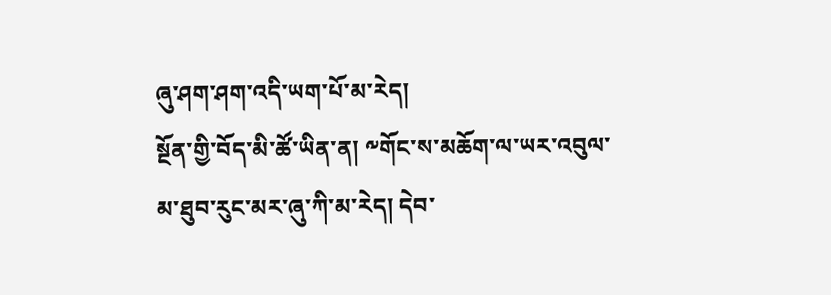ཞུ་ཤག་ཤག་འདི་ཡག་པོ་མ་རེད།
སྔོན་གྱི་བོད་མི་ཚོ་ཡིན་ན། ༸གོང་ས་མཆོག་ལ་ཡར་འབུལ་མ་ཐུབ་རུང་མར་ཞུ་ཀི་མ་རེད། དེབ་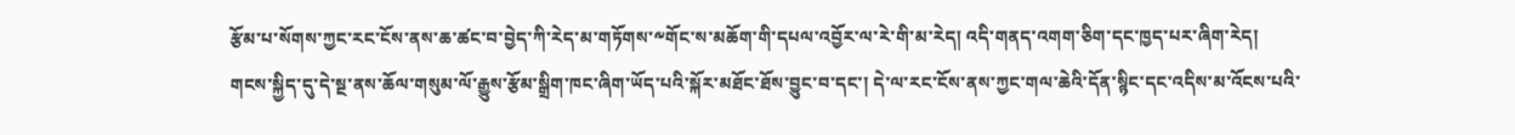རྩོམ་པ་སོགས་ཀྱང་རང་ངོས་ནས་ཆ་ཚང་བ་བྱེད་ཀི་རེད་མ་གཏོགས་༸གོང་ས་མཆོག་གི་དཔལ་འབྱོར་ལ་རེ་གི་མ་རེད། འདི་གནད་འགག་ཅིག་དང་ཁྱད་པར་ཞིག་རེད།
གངས་སྐྱིད་དུ་དེ་སྔ་ནས་ཆོལ་གསུམ་ལོ་རྒྱུས་རྩོམ་སྒྲིག་ཁང་ཞིག་ཡོད་པའི་སྐོར་མཐོང་ཐོས་བྱུང་བ་དང་། དེ་ལ་རང་ངོས་ནས་ཀྱང་གལ་ཆེའི་དོན་སྙིང་དང་འདིས་མ་འོངས་པའི་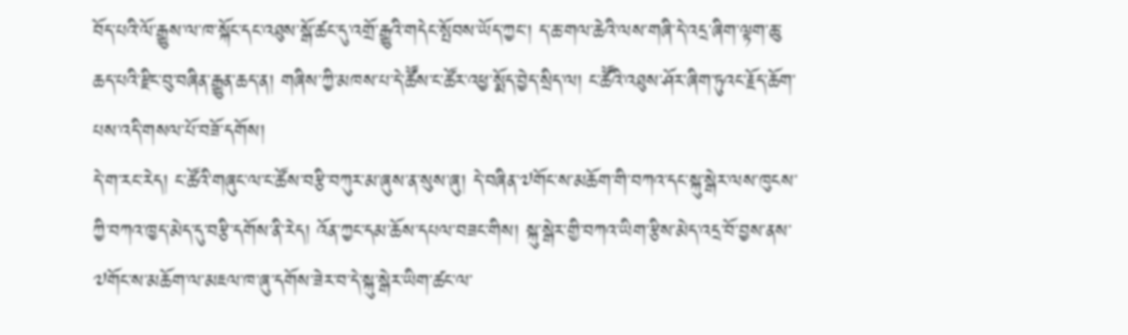བོད་པའི་ལོ་རྒྱུས་ལ་ཁ་སྐོང་དང་འཐུས་སྒོ་ཚང་དུ་འགྲོ་རྒྱུའི་གདེང་སྤོབས་ཡོད་ཀྱང་། ད་ཆ་གལ་ཆེའི་ལས་གཞི་དེ་འདྲ་ཞིག་ལྟག་ཆུ་ཆད་པའི་རྫིང་བུ་བཞིན་རྒྱུན་ཆད་ན། གཞིས་ཀྱི་མཁས་པ་དེ་ཚཽས་ང་ཚོར་འཕྱ་སྨོད་བྱེད་སྲིད་ལ། ང་ཚཽའི་འཐུས་ཤོར་ཞིག་ཏུའང་རྗོད་ཆོག་པས་འདི་གསལ་པོ་བཟོ་དགོས།
དེ་ག་རང་རེད། ང་ཚོའི་གཞུང་ལ་ང་ཚོས་བརྩི་བཀུར་མ་ཞུས་ན་སུས་ཞུ། དེ་བཞིན་༧གོང་ས་མཆོག་གི་བཀའ་དང་སྐུ་སྒེར་ལས་ཁུངས་ཀྱི་བཀའ་ཁྱད་མེད་དུ་བརྩི་དགོས་ནི་རེད། འོན་ཀྱང་དམ་ཆོས་དཔལ་བཟང་གིས། སྐུ་སྒེར་གྱི་བཀའ་ཡིག་རྩིས་མེད་འདྲ་བོ་བྱས་ནས་༧གོང་ས་མཆོག་ལ་མཇལ་ཁ་ཞུ་དགོས་ཟེར་བ་དེ་སྐུ་སྒེར་ཡིག་ཚང་ལ་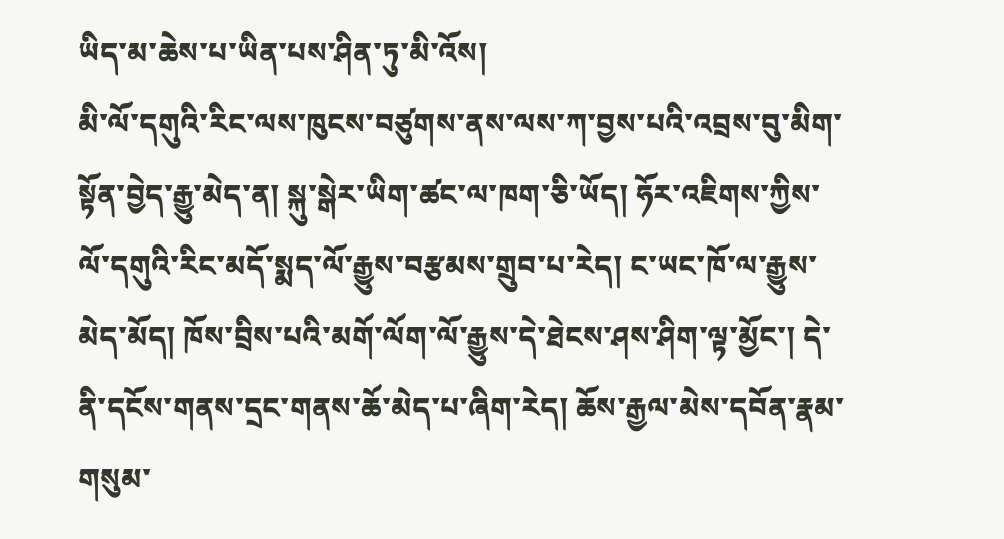ཡིད་མ་ཆེས་པ་ཡིན་པས་ཤིན་ཏུ་མི་འོས།
མི་ལོ་དགུའི་རིང་ལས་ཁུངས་བཙུགས་ནས་ལས་ཀ་བྱས་པའི་འབྲས་བུ་མིག་སྟོན་བྱེད་རྒྱུ་མེད་ན། སྐུ་སྒེར་ཡིག་ཚང་ལ་ཁག་ཅི་ཡོད། ཧོར་འཇིགས་ཀྱིས་ལོ་དགུའི་རིང་མདོ་སྨད་ལོ་རྒྱུས་བརྩམས་གྲུབ་པ་རེད། ང་ཡང་ཁོ་ལ་རྒྱུས་མེད་མོད། ཁོས་བྲིས་པའི་མགོ་ལོག་ལོ་རྒྱུས་དེ་ཐེངས་ཤས་ཤིག་ལྟ་མྱོང་། དེ་ནི་དངོས་གནས་དྲང་གནས་ཆོ་མེད་པ་ཞིག་རེད། ཆོས་རྒྱལ་མེས་དབོན་རྣམ་གསུམ་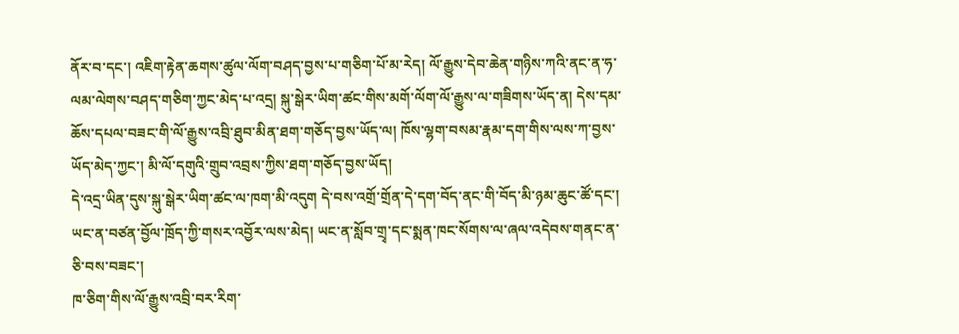ནོར་བ་དང་། འཇིག་རྟེན་ཆགས་ཚུལ་ལོག་བཤད་བྱས་པ་གཅིག་པོ་མ་རེད། ལོ་རྒྱུས་དེབ་ཆེན་གཉིས་ཀའི་ནང་ན་ཧ་ལམ་ལེགས་བཤད་གཅིག་ཀྱང་མེད་པ་འདྲ། སྐུ་སྒེར་ཡིག་ཚང་གིས་མགོ་ལོག་ལོ་རྒྱུས་ལ་གཟིགས་ཡོད་ན། དེས་དམ་ཆོས་དཔལ་བཟང་གི་ལོ་རྒྱུས་འབྲི་ཐུབ་མིན་ཐག་གཅོད་བྱས་ཡོད་ལ། ཁོས་ལྷག་བསམ་རྣམ་དག་གིས་ལས་ཀ་བྱས་ཡོད་མེད་ཀྱང་། མི་ལོ་དགུའི་གྲུབ་འབྲས་ཀྱིས་ཐག་གཅོད་བྱས་ཡོད།
དེ་འདྲ་ཡིན་དུས་སྐུ་སྒེར་ཡིག་ཚང་ལ་ཁག་མི་འདུག དེ་བས་འགྲོ་གྲོན་དེ་དག་བོད་ནང་གི་བོད་མི་ཉམ་ཆུང་ཚོ་དང་། ཡང་ན་བཙན་བྱོལ་ཁྲོད་ཀྱི་གསར་འབྱོར་ལས་མེད། ཡང་ན་སློབ་གྲྭ་དང་སྨན་ཁང་སོགས་ལ་ཞལ་འདེབས་གནང་ན་ཅི་བས་བཟང་།
ཁ་ཅིག་གིས་ལོ་རྒྱུས་འབྲི་བར་རིག་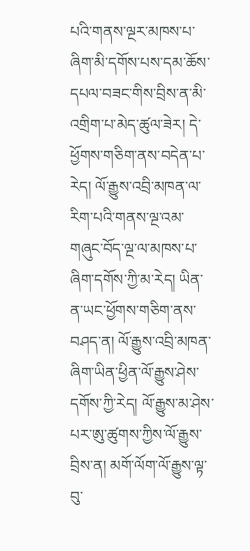པའི་གནས་ལྔར་མཁས་པ་ཞིག་མི་དགོས་པས་དམ་ཆོས་དཔལ་བཟང་གིས་བྲིས་ན་མི་འགྲིག་པ་མེད་ཚུལ་ཟེར། དེ་ཕྱོགས་གཅིག་ནས་བདེན་པ་རེད། ལོ་རྒྱུས་འབྲི་མཁན་ལ་རིག་པའི་གནས་ལྔ་འམ་གཞུང་བོད་ལྔ་ལ་མཁས་པ་ཞིག་དགོས་ཀྱི་མ་རེད། ཡིན་ན་ཡང་ཕྱོགས་གཅིག་ནས་བཤད་ན། ལོ་རྒྱུས་འབྲི་མཁན་ཞིག་ཡིན་ཕྱིན་ལོ་རྒྱུས་ཤེས་དགོས་ཀྱི་རེད། ལོ་རྒྱུས་མ་ཤེས་པར་ཨུ་ཚུགས་ཀྱིས་ལོ་རྒྱུས་བྲིས་ན། མགོ་ལོག་ལོ་རྒྱུས་ལྟ་བུ་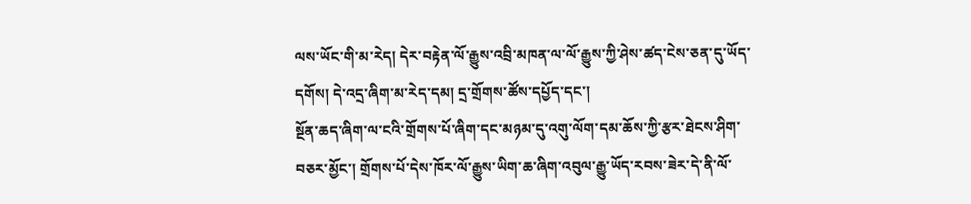ལས་ཡོང་གི་མ་རེད། དེར་བརྟེན་ལོ་རྒྱུས་འབྲི་མཁན་ལ་ལོ་རྒྱུས་ཀྱི་ཤེས་ཚད་ངེས་ཅན་དུ་ཡོད་དགོས། དེ་འདྲ་ཞིག་མ་རེད་དམ། དྲ་གྲོགས་ཚོས་དཔྱོད་དང་།
སྔོན་ཆད་ཞིག་ལ་ངའི་གྲོགས་པོ་ཞིག་དང་མཉམ་དུ་འགུ་ལོག་དམ་ཆོས་ཀྱི་རྩར་ཐེངས་ཤིག་བཅར་མྱོང་། གྲོགས་པོ་དེས་ཁོར་ལོ་རྒྱུས་ཡིག་ཆ་ཞིག་འབུལ་རྒྱུ་ཡོད་རབས་ཟེར་དེ་ནི་ལོ་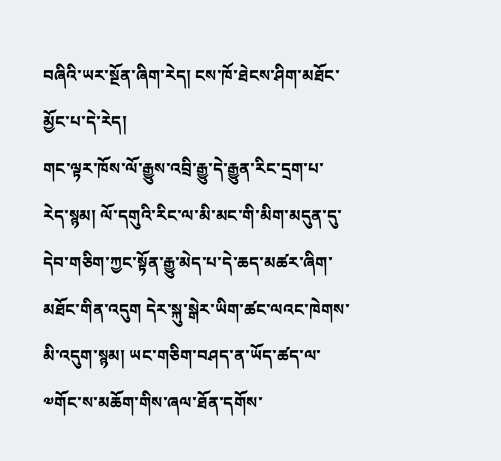བཞིའི་ཡར་སྔོན་ཞིག་རེད། ངས་ཁོ་ཐེངས་ཤིག་མཐོང་མྱོང་པ་དེ་རེད།
གང་ལྟར་ཁོས་ལོ་རྒྱུས་འབྲི་རྒྱུ་དེ་རྒྱུན་རིང་དྲག་པ་རེད་སྙམ། ལོ་དགུའི་རིང་ལ་མི་མང་གི་མིག་མདུན་དུ་དེབ་གཅིག་ཀྱང་སྟོན་རྒྱུ་མེད་པ་དེ་ཆད་མཚར་ཞིག་མཐོང་གིན་འདུག དེར་སྐུ་སྒེར་ཡིག་ཚང་ལའང་ཁེགས་མི་འདུག་སྙམ། ཡང་གཅིག་བཤད་ན་ཡོད་ཚད་ལ་༧གོང་ས་མཆོག་གིས་ཞལ་ཐོན་དགོས་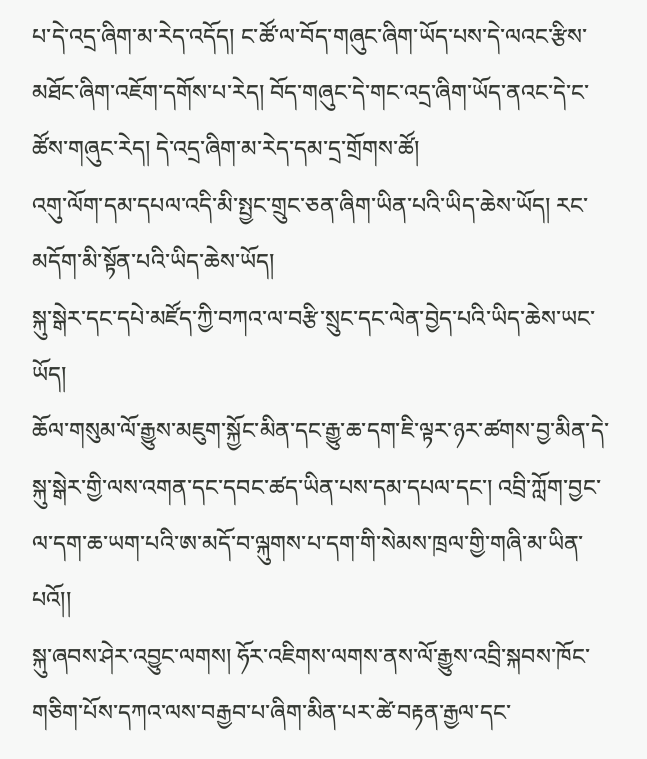པ་དེ་འདྲ་ཞིག་མ་རེད་འདོད། ང་ཚོ་ལ་བོད་གཞུང་ཞིག་ཡོད་པས་དེ་ལའང་རྩིས་མཐོང་ཞིག་འཇོག་དགོས་པ་རེད། བོད་གཞུང་དེ་གང་འདྲ་ཞིག་ཡོད་ནའང་དེ་ང་ཚོས་གཞུང་རེད། དེ་འདྲ་ཞིག་མ་རེད་དམ་དྲ་གྲོགས་ཚོ།
འགུ་ལོག་དམ་དཔལ་འདི་མི་སྤྱང་གྲུང་ཅན་ཞིག་ཡིན་པའི་ཡིད་ཆེས་ཡོད། རང་མདོག་མི་སྟོན་པའི་ཡིད་ཆེས་ཡོད།
སྐུ་སྒེར་དང་དཔེ་མཛོད་ཀྱི་བཀའ་ལ་བརྩི་སྲུང་དང་ལེན་བྱེད་པའི་ཡིད་ཆེས་ཡང་ཡོད།
ཆོལ་གསུམ་ལོ་རྒྱུས་མཇུག་སྐྱོང་མིན་དང་རྒྱུ་ཆ་དག་ཇི་ལྟར་ཉར་ཚགས་བྱ་མིན་དེ་སྐུ་སྒེར་གྱི་ལས་འགན་དང་དབང་ཚད་ཡིན་པས་དམ་དཔལ་དང་། འབྲི་ཀློག་བྱང་ལ་དག་ཆ་ཡག་པའི་ཨ་མདོ་བ་ལྐུགས་པ་དག་གི་སེམས་ཁྲལ་གྱི་གཞི་མ་ཡིན་པའོ།།
སྐུ་ཞབས་ཤེར་འབྱུང་ལགས། ཧོར་འཇིགས་ལགས་ནས་ལོ་རྒྱུས་འབྲི་སྐབས་ཁོང་གཅིག་པོས་དཀའ་ལས་བརྒྱབ་པ་ཞིག་མིན་པར་ཚེ་བརྟན་རྒྱལ་དང་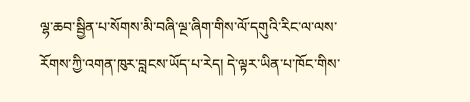ལྷ་ཆབ་སྦྱིན་པ་སོགས་མི་བཞི་ལྔ་ཞིག་གིས་ལོ་དགུའི་རིང་ལ་ལས་རོགས་ཀྱི་འགན་ཁུར་བླངས་ཡོད་པ་རེད། དེ་ལྟར་ཡིན་པ་ཁོང་གིས་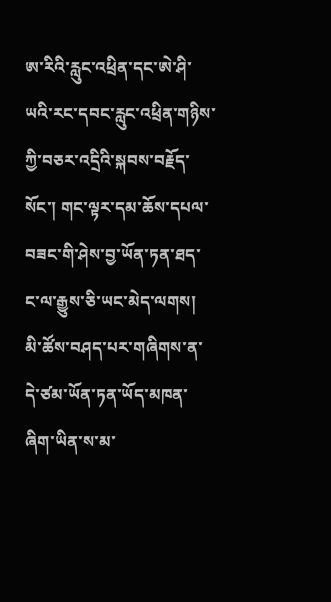ཨ་རིའི་རླུང་འཕྲིན་དང་ཨེ་ཤི་ཡའི་རང་དབང་རླུང་འཕྲིན་གཉིས་ཀྱི་བཅར་འདྲིའི་སྐབས་བརྗོད་སོང་། གང་ལྟར་དམ་ཆོས་དཔལ་བཟང་གི་ཤེས་བྱ་ཡོན་ཏན་ཐད་ང་ལ་རྒྱུས་ཅི་ཡང་མེད་ལགས། མི་ཚོས་བཤད་པར་གཞིགས་ན་དེ་ཙམ་ཡོན་ཏན་ཡོད་མཁན་ཞིག་ཡིན་ས་མ་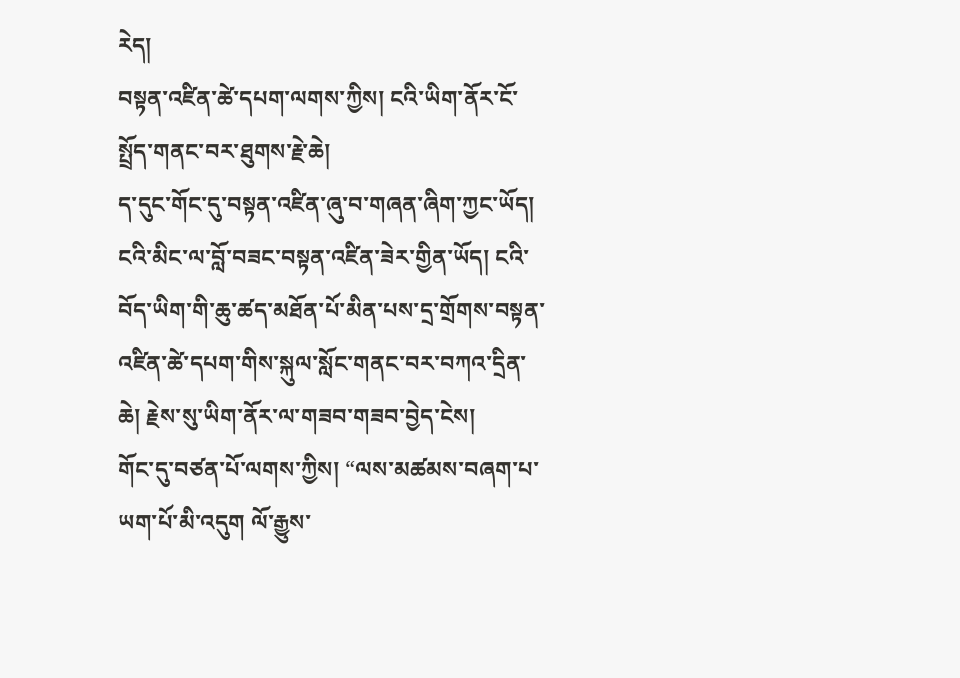རེད།
བསྟན་འཛིན་ཚེ་དཔག་ལགས་ཀྱིས། ངའི་ཡིག་ནོར་ངོ་སྤྲོད་གནང་བར་ཐུགས་རྗེ་ཆེ།
ད་དུང་གོང་དུ་བསྟན་འཛིན་ཞུ་བ་གཞན་ཞིག་ཀྱང་ཡོད། ངའི་མིང་ལ་བློ་བཟང་བསྟན་འཛིན་ཟེར་གྱིན་ཡོད། ངའི་བོད་ཡིག་གི་ཆུ་ཚད་མཐོན་པོ་མིན་པས་དྲ་གྲོགས་བསྟན་འཛིན་ཚེ་དཔག་གིས་སྐུལ་སློང་གནང་བར་བཀའ་དྲིན་ཆེ། རྗེས་སུ་ཡིག་ནོར་ལ་གཟབ་གཟབ་བྱེད་ངེས།
གོང་དུ་བཙན་པོ་ལགས་ཀྱིས། “ལས་མཚམས་བཞག་པ་ཡག་པོ་མི་འདུག ལོ་རྒྱུས་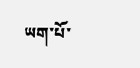ཡག་པོ་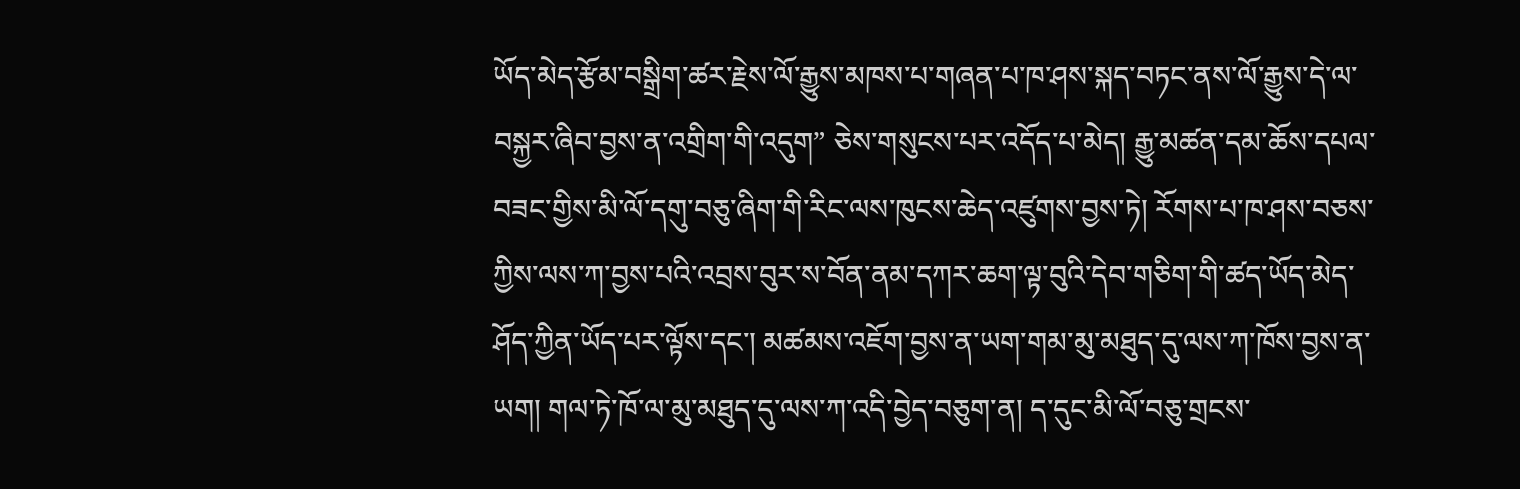ཡོད་མེད་རྩོམ་བསྒྲིག་ཚར་རྗེས་ལོ་རྒྱུས་མཁས་པ་གཞན་པ་ཁ་ཤས་སྐད་བཏང་ནས་ལོ་རྒྱུས་དེ་ལ་བསྐྱར་ཞིབ་བྱས་ན་འགྲིག་གི་འདུག” ཅེས་གསུངས་པར་འདོད་པ་མེད། རྒྱུ་མཚན་དམ་ཆོས་དཔལ་བཟང་གྱིས་མི་ལོ་དགུ་བཅུ་ཞིག་གི་རིང་ལས་ཁུངས་ཆེད་འཛུགས་བྱས་ཏེ། རོགས་པ་ཁ་ཤས་བཅས་ཀྱིས་ལས་ཀ་བྱས་པའི་འབྲས་བུར་ས་བོན་ནམ་དཀར་ཆག་ལྟ་བུའི་དེབ་གཅིག་གི་ཚད་ཡོད་མེད་ཤོད་ཀྱིན་ཡོད་པར་ལྟོས་དང་། མཚམས་འཇོག་བྱས་ན་ཡག་གམ་མུ་མཐུད་དུ་ལས་ཀ་ཁོས་བྱས་ན་ཡག། གལ་ཏེ་ཁོ་ལ་མུ་མཐུད་དུ་ལས་ཀ་འདི་བྱེད་བཅུག་ན། ད་དུང་མི་ལོ་བཅུ་གྲངས་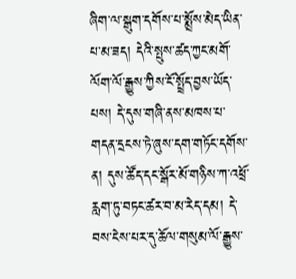ཞིག་ལ་སྒུག་དགོས་པ་སྨྲོས་མེད་ཡིན་པ་མ་ཟད། དེའི་སྤུས་ཚད་ཀྱང་མགོ་ལོག་ལོ་རྒྱུས་ཀྱིས་ངོ་སྤྲོད་བྱས་ཡོད་པས། དེ་དུས་གཞི་ནས་མཁས་པ་གདན་དྲངས་ཏེ་ཞུས་དག་གཏོང་དགོས་ན། དུས་ཚོད་དང་སྒོར་མོ་གཉིས་ཀ་འཕྲོ་རླག་ཏུ་བཏང་ཚར་བ་མ་རེད་དམ། དེ་བས་ངེས་པར་དུ་ཆོལ་གསུམ་ལོ་རྒྱུས་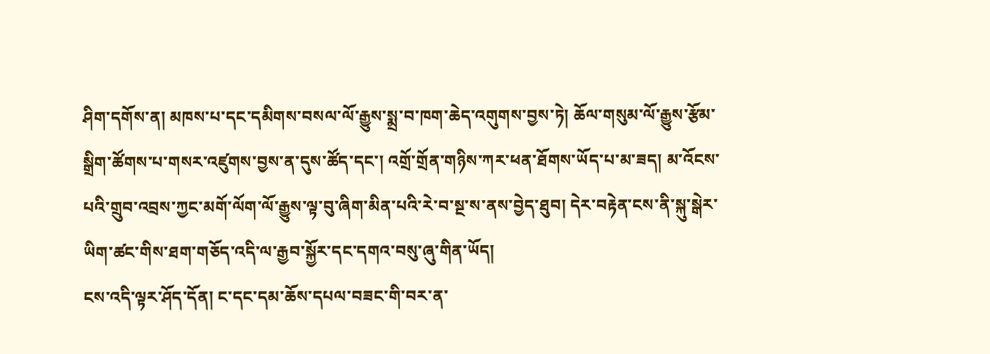ཤིག་དགོས་ན། མཁས་པ་དང་དམིགས་བསལ་ལོ་རྒྱུས་སྨྲ་བ་ཁག་ཆེད་འགུགས་བྱས་ཏེ། ཆོལ་གསུམ་ལོ་རྒྱུས་རྩོམ་སྒྲིག་ཚོགས་པ་གསར་འཛུགས་བྱས་ན་དུས་ཚོད་དང་། འགྲོ་གྲོན་གཉིས་ཀར་ཕན་ཐོགས་ཡོད་པ་མ་ཟད། མ་འོངས་པའི་གྲུབ་འབྲས་ཀྱང་མགོ་ལོག་ལོ་རྒྱུས་ལྟ་བུ་ཞིག་མིན་པའི་རེ་བ་སྔ་ས་ནས་བྱེད་ཐུབ། དེར་བརྟེན་ངས་ནི་སྐུ་སྒེར་ཡིག་ཚང་གིས་ཐག་གཅོད་འདི་ལ་རྒྱབ་སྐྱོར་དང་དགའ་བསུ་ཞུ་གིན་ཡོད།
ངས་འདི་ལྟར་ཤོད་དོན། ང་དང་དམ་ཆོས་དཔལ་བཟང་གི་བར་ན་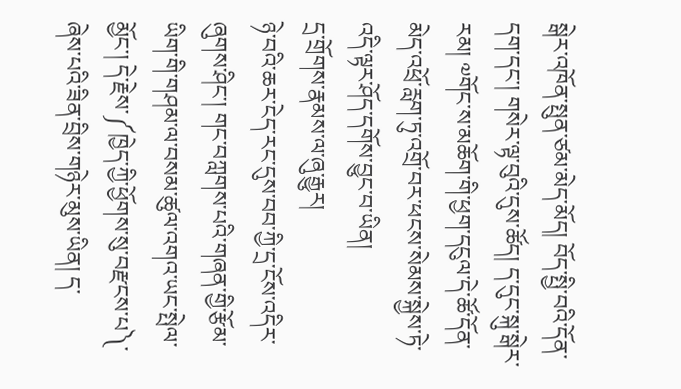སྒེར་འཁོན་སྤུན་ཙམ་མེད་མོད། བོད་སྤྱི་བའི་དོན་དག་དང་། གསེར་ལྟ་བུའི་དུས་ཚོད། ད་དུང་སྐུ་སྒེར་རམ། ༧གོང་ས་མཆོག་གི་ཕྱག་དངུལ་དེ་ཚོ་དོན་མེད་འཕྲོ་རླག་ཏུ་འགྲོ་བར་ཕངས་སེམས་སྐྱེས་ཏེ་འདི་ལྟར་ཤོད་དགོས་བྱུང་བ་ཡིན།
དྲ་གྲོགས་རྣམས་ལ་ཞུ་རྒྱུར།
ཉེ་བའི་ཆར་ངེད་རང་དུས་བབ་ཀྱི་དྲ་ངོས་འདིར་ཞུགས་ཤིང་། གང་བཀླགས་པའི་གཞན་གྱི་རྩོམ་ཡིག་གི་གཤམ་ལ་བསམ་ཚུལ་འགའ་ཡང་སྤེལ་མྱོང་། དེ་རྗེས་༼ཁྱེད་ཀྱི་ཕྱོགས་སུ་བརྫངས་པ༽་ཞེས་པའི་ཟིན་བྲིས་གཉེར་མུས་ཡིན། ད་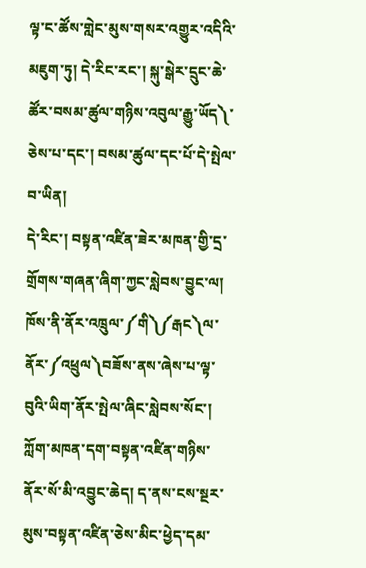ལྟ་ང་ཚོས་གླེང་མུས་གསར་འགྱུར་འདིའི་མཇུག་ཏུ། དེ་རིང་རང་། སྐུ་སྒེར་དྲུང་ཆེ་ཚོར་བསམ་ཚུལ་གཉིས་འབུལ་རྒྱུ་ཡོད༽་ཅེས་པ་དང་། བསམ་ཚུལ་དང་པོ་དེ་སྤེལ་བ་ཡིན།
དེ་རིང་། བསྟན་འཛིན་ཟེར་མཁན་གྱི་དྲ་གྲོགས་གཞན་ཞིག་ཀྱང་སླེབས་བྱུང་ལ། ཁོས་ནི་ནོར་འཁྲུལ་༼གི༽༼རྒང༽ལ་ནོར་༼འཕྲུལ༽བཟོས་ནས་ཞེས་པ་ལྟ་བུའི་ཡིག་ནོར་སྤེལ་ཞིང་སླེབས་སོང་། ཀློག་མཁན་དག་བསྟན་འཛིན་གཉིས་ནོར་སོ་མི་འབྱུང་ཆེད། ད་ནས་ངས་སྔར་མུས་བསྟན་འཛིན་ཅེས་མིང་ཕྱེད་དམ་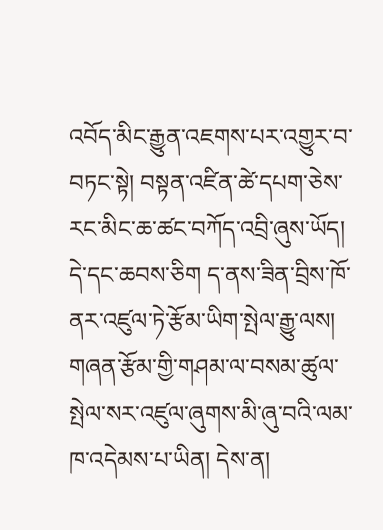འབོད་མིང་རྒྱུན་འཇགས་པར་འགྱུར་བ་བཏང་སྟེ། བསྟན་འཛིན་ཚེ་དཔག་ཅེས་རང་མིང་ཆ་ཚང་བཀོད་འབྲི་ཞུས་ཡོད། དེ་དང་ཆབས་ཅིག ད་ནས་ཟིན་བྲིས་ཁོ་ནར་འཛུལ་ཏེ་རྩོམ་ཡིག་སྤེལ་རྒྱུ་ལས། གཞན་རྩོམ་གྱི་གཤམ་ལ་བསམ་ཚུལ་སྤེལ་སར་འཛུལ་ཞུགས་མི་ཞུ་བའི་ལམ་ཁ་འདེམས་པ་ཡིན། དེས་ན།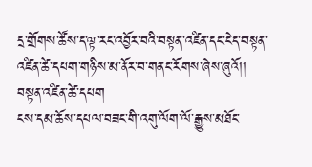དྲ་གྲོགས་ཚོས་ད་ལྟ་རང་འབྱོར་བའི་བསྟན་འཛིན་དང་ངེད་བསྟན་འཛིན་ཚེ་དཔག་གཉིས་མ་ནོར་བ་གནང་རོགས་ཞེས་ཞུའོ།།
བསྟན་འཛིན་ཚེ་དཔག
ངས་དམ་ཆོས་དཔལ་བཟང་གི་འགུ་ལོག་ལོ་རྒྱུས་མཐོང་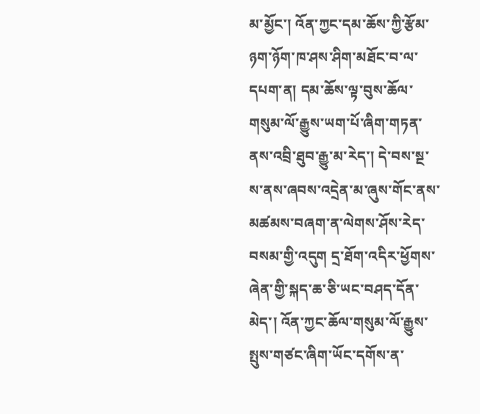མ་མྱོང་། འོན་ཀྱང་དམ་ཆོས་ཀྱི་རྩོམ་ཉག་ཉོག་ཁ་ཤས་ཤིག་མཐོང་བ་ལ་དཔག་ན། དམ་ཆོས་ལྟ་བུས་ཆོལ་གསུམ་ལོ་རྒྱུས་ཡག་པོ་ཞིག་གཏན་ནས་འབྲི་ཐུབ་རྒྱུ་མ་རེད་། དེ་བས་སྔ་ས་ནས་ཞབས་འདྲེན་མ་ཞུས་གོང་ནས་མཚམས་བཞག་ན་ལེགས་ཤོས་རེད་བསམ་གྱི་འདུག དྲ་ཐོག་འདིར་ཕྱོགས་ཞེན་གྱི་སྐད་ཆ་ཅི་ཡང་བཤད་དོན་མེད་། འོན་ཀྱང་ཆོལ་གསུམ་ལོ་རྒྱུས་སྤུས་གཙང་ཞིག་ཡོང་དགོས་ན་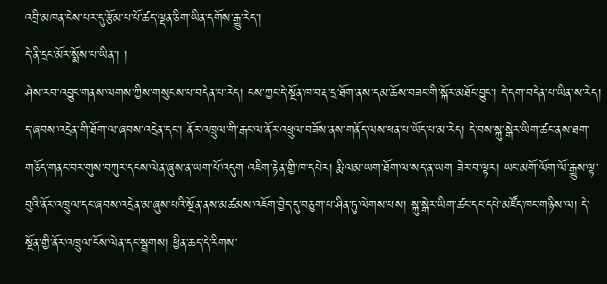འབྲི་མཁན་ངེས་པར་དུ་རྩོམ་པ་པོ་ཚད་ལྡན་ཅིག་ཡིན་དགོས་རྒྱུ་རེད་།
དེ་ནི་དྲང་མོར་སྨོས་པ་ཡིན་། །
ཤེས་རབ་འབྱུང་གནས་ལགས་ཀྱིས་གསུངས་པ་བདེན་པ་རེད། ངས་ཀྱང་དེ་སྔོན་ཁ་བརྡ་དྲ་ཐོག་ནས་དམ་ཆོས་བཟང་གི་སྐོར་མཐོང་བྱུང་། དེ་དག་བདེན་པ་ཡིན་ས་རེད། ད་ཞབས་འདྲེན་གི་ཐོག་ལ་ཞབས་འདྲེན་དང་། ནོར་འཁྲུལ་གི་རྒང་ལ་ནོར་འཕྲུལ་བཟོས་ནས་གནོད་ལས་ཕན་པ་ཡོད་པ་མ་རེད། དེ་བས་སྐུ་སྒེར་ཡིག་ཚང་ནས་ཐག་གཅོད་གནང་བར་གུས་བཀུར་དངས་ལེན་ཞུས་ན་ཡག་པོ་འདུག འཇིག་རྟེན་གྱི་ཁ་དཔེར། རྨི་ལམ་ཡག་ཐོག་ལ་སད་ན་ཡག ཟེར་བ་ལྟར། ཡང་མགོ་ལོག་ལོ་རྒྱུས་ལྟ་བུའི་ནོར་འཁྲུལ་དང་ཞབས་འདྲེན་མ་ཞུས་པའི་སྔོན་ནས་མཚམས་འཇོག་བྱེད་དུ་བཅུག་པ་ཤིན་ཏུ་ལེགས་པས། སྐུ་སྒེར་ཡིག་ཚང་དང་དཔེ་མཛོད་ཁང་གཉིས་ལ། དེ་སྔོན་གྱི་ནོར་འཁྲུལ་ངོས་ལེན་དང་སྦྲགས། ཕྱིན་ཆད་དེ་རིགས་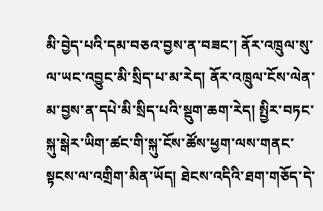མི་བྱེད་པའི་དམ་བཅའ་བྱས་ན་བཟང་། ནོར་འཁྲུལ་སུ་ལ་ཡང་འབྱུང་མི་སྲིད་པ་མ་རེད། ནོར་འཁྲུལ་ངོས་ལེན་མ་བྱས་ན་དཔེ་མི་སྲིད་པའི་སྡུག་ཆག་རེད། སྤྱིར་བཏང་སྐུ་སྒེར་ཡིག་ཚང་གི་སྐུ་ངོས་ཚོས་ཕྱག་ལས་གནང་སྟངས་ལ་འགྲིག་མིན་ཡོད། ཐེངས་འདིའི་ཐག་གཅོད་དེ་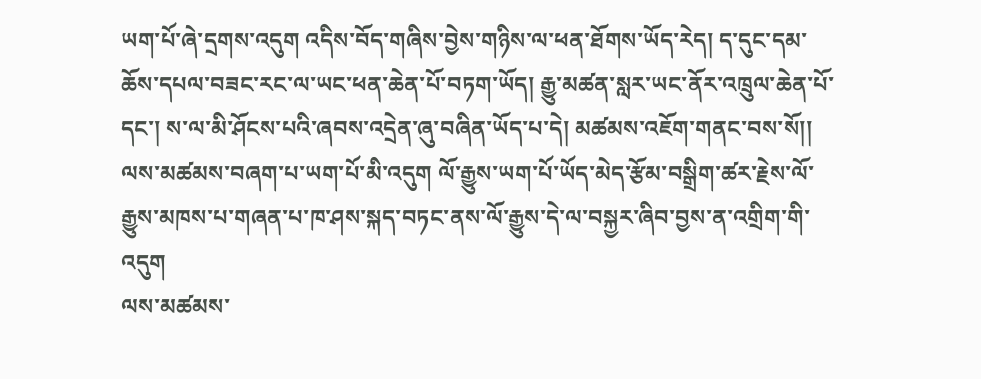ཡག་པོ་ཞེ་དྲགས་འདུག འདིས་བོད་གཞིས་བྱེས་གཉིས་ལ་ཕན་ཐོགས་ཡོད་རེད། ད་དུང་དམ་ཆོས་དཔལ་བཟང་རང་ལ་ཡང་ཕན་ཆེན་པོ་བཏག་ཡོད། རྒྱུ་མཚན་སླར་ཡང་ནོར་འཁྲུལ་ཆེན་པོ་དང་། ས་ལ་མི་ཤོངས་པའི་ཞབས་འདྲེན་ཞུ་བཞིན་ཡོད་པ་དེ། མཚམས་འཇོག་གནང་བས་སོ།།
ལས་མཚམས་བཞག་པ་ཡག་པོ་མི་འདུག ལོ་རྒྱུས་ཡག་པོ་ཡོད་མེད་རྩོམ་བསྒྲིག་ཚར་རྗེས་ལོ་རྒྱུས་མཁས་པ་གཞན་པ་ཁ་ཤས་སྐད་བཏང་ནས་ལོ་རྒྱུས་དེ་ལ་བསྐྱར་ཞིབ་བྱས་ན་འགྲིག་གི་འདུག
ལས་མཚམས་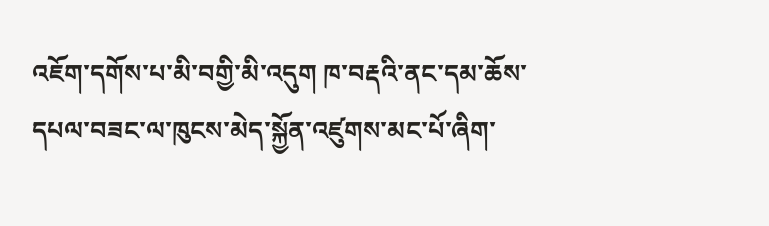འཇོག་དགོས་པ་མི་བགྱི་མི་འདུག ཁ་བརྡའི་ནང་དམ་ཆོས་དཔལ་བཟང་ལ་ཁུངས་མེད་སྐྱོན་འཛུགས་མང་པོ་ཞིག་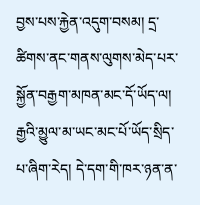བྱས་པས་རྐྱེན་འདུག་བསམ། དྲ་ཚིགས་ནང་གནས་ལུགས་མེད་པར་སྐྱོན་བརྒྱག་མཁན་མང་དོ་ཡོད་ལ། རྒྱའི་མྱུལ་མ་ཡང་མང་པོ་ཡོད་སྲིད་པ་ཞིག་རེད། དེ་དག་གི་ཁར་ཉན་ན་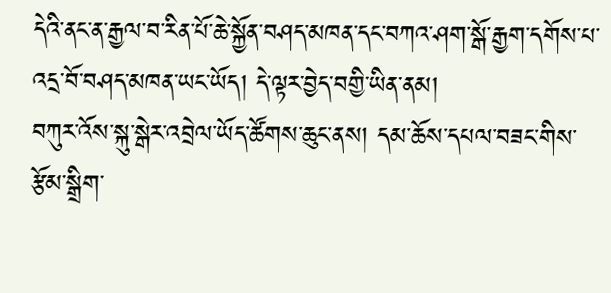དེའི་ནང་ན་རྒྱལ་བ་རིན་པོ་ཆེ་སྐྱོན་བཤད་མཁན་དང་བཀའ་ཤག་སྒོ་རྒྱག་དགོས་པ་འདྲ་བོ་བཤད་མཁན་ཡང་ཡོད། དེ་ལྟར་བྱེད་བགྱི་ཡིན་ནམ།
བཀུར་འོས་སྐུ་སྒེར་འབྲེལ་ཡོད་ཚོགས་ཆུང་ནས། དམ་ཆོས་དཔལ་བཟང་གིས་རྩོམ་སྒྲིག་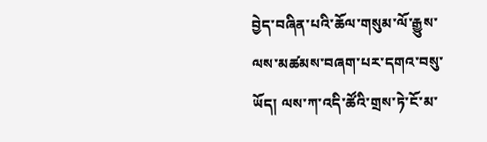བྱེད་བཞིན་པའི་ཆོལ་གསུམ་ལོ་རྒྱུས་ལས་མཚམས་བཞག་པར་དགའ་བསུ་ཡོད། ལས་ཀ་འདི་ཚོའི་གྲས་ཏེ་ངོ་མ་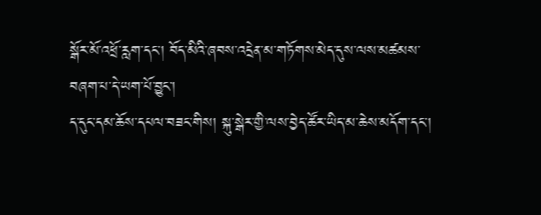སྒོར་མོ་འཕྲོ་རླག་དང་། བོད་མིའི་ཞབས་འདྲེན་མ་གཏོགས་མེད་དུས་ལས་མཚམས་བཞག་པ་དེ་ཡག་པོ་བྱུང་།
ད་དུང་དམ་ཆོས་དཔལ་བཟང་གིས། སྐུ་སྒེར་གྱི་ལས་བྱེད་ཚོར་ཡིད་མ་ཆེས་མདོག་དང་།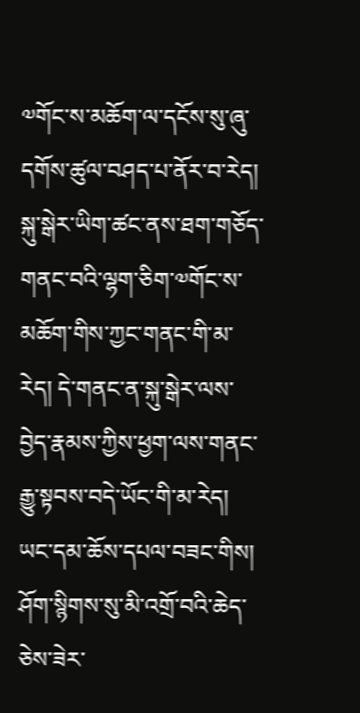༧གོང་ས་མཆོག་ལ་དངོས་སུ་ཞུ་དགོས་ཚུལ་བཤད་པ་ནོར་བ་རེད། སྐུ་སྒེར་ཡིག་ཚང་ནས་ཐག་གཅོད་གནང་བའི་ལྷག་ཅིག་༧གོང་ས་མཆོག་གིས་ཀྱང་གནང་གི་མ་རེད། དེ་གནང་ན་སྐུ་སྒེར་ལས་བྱེད་རྣམས་ཀྱིས་ཕྱག་ལས་གནང་རྒྱུ་སྟབས་བདེ་ཡོང་གི་མ་རེད།
ཡང་དམ་ཆོས་དཔལ་བཟང་གིས། ཤོག་སྙིགས་སུ་མི་འགྲོ་བའི་ཆེད་ཅེས་ཟེར་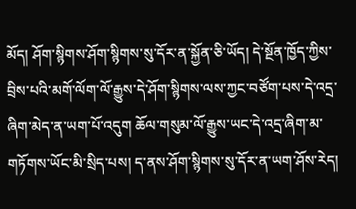མོད། ཤོག་སྙིགས་ཤོག་སྙིགས་སུ་དོར་ན་སྐྱོན་ཅི་ཡོད། དེ་སྔོན་ཁྱོད་ཀྱིས་བྲིས་པའི་མགོ་ལོག་ལོ་རྒྱུས་དེ་ཤོག་སྙིགས་ལས་ཀྱང་བཙོག་པས་དེ་འདྲ་ཞིག་མེད་ན་ཡག་པོ་འདུག ཆོལ་གསུམ་ལོ་རྒྱུས་ཡང་དེ་འདྲ་ཞིག་མ་གཏོགས་ཡོང་མི་སྲིད་པས། ད་ནས་ཤོག་སྙིགས་སུ་དོར་ན་ཡག་ཤོས་རེད།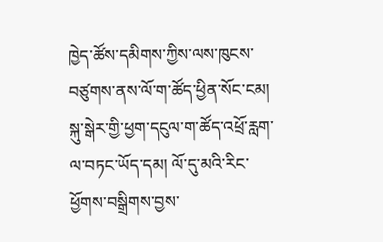ཁྱེད་ཚོས་དམིགས་ཀྱིས་ལས་ཁུངས་བཙུགས་ནས་ལོ་ག་ཚོད་ཕྱིན་སོང་ངམ། སྐུ་སྒེར་གྱི་ཕྱག་དངུལ་ག་ཚོད་འཕྲོ་རླག་ལ་བཏང་ཡོད་དམ། ལོ་དུ་མའི་རིང་ཕྱོགས་བསྒྲིགས་བྱས་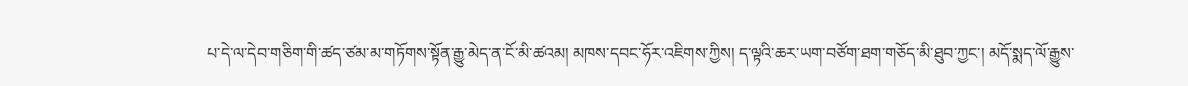པ་དེ་ལ་དེབ་གཅིག་གི་ཚད་ཙམ་མ་གཏོགས་སྟོན་རྒྱུ་མེད་ན་ངོ་མི་ཚའམ། མཁས་དབང་ཧོར་འཇིགས་ཀྱིས། ད་ལྟའི་ཆར་ཡག་བཙོག་ཐག་གཅོད་མི་ཐུབ་ཀྱང་། མདོ་སྨད་ལོ་རྒྱུས་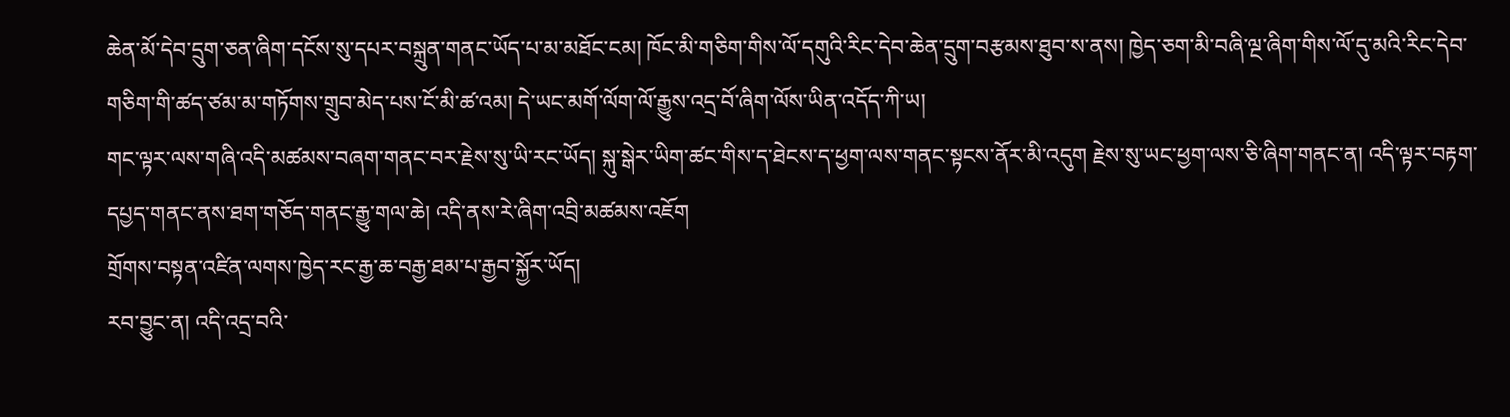ཆེན་མོ་དེབ་དྲུག་ཅན་ཞིག་དངོས་སུ་དཔར་བསྐྲུན་གནང་ཡོད་པ་མ་མཐོང་ངམ། ཁོང་མི་གཅིག་གིས་ལོ་དགུའི་རིང་དེབ་ཆེན་དྲུག་བརྩམས་ཐུབ་ས་ནས། ཁྱེད་ཅག་མི་བཞི་ལྔ་ཞིག་གིས་ལོ་དུ་མའི་རིང་དེབ་གཅིག་གི་ཚད་ཙམ་མ་གཏོགས་གྲུབ་མེད་པས་ངོ་མི་ཚ་འམ། དེ་ཡང་མགོ་ལོག་ལོ་རྒྱུས་འདྲ་བོ་ཞིག་ལོས་ཡིན་འདོད་ཀི་ཡ།
གང་ལྟར་ལས་གཞི་འདི་མཚམས་བཞག་གནང་བར་རྗེས་སུ་ཡི་རང་ཡོད། སྐུ་སྒེར་ཡིག་ཚང་གིས་ད་ཐེངས་ད་ཕྱག་ལས་གནང་སྟངས་ནོར་མི་འདུག རྗེས་སུ་ཡང་ཕྱག་ལས་ཅི་ཞིག་གནང་ན། འདི་ལྟར་བརྟག་དཔྱད་གནང་ནས་ཐག་གཅོད་གནང་རྒྱུ་གལ་ཆེ། འདི་ནས་རེ་ཞིག་འབྲི་མཚམས་འཇོག
གྲོགས་བསྟན་འཛིན་ལགས་ཁྱེད་རང་རྒྱ་ཆ་བརྒྱ་ཐམ་པ་རྒྱབ་སྐྱོར་ཡོད།
རབ་བྱུང་ན། འདི་འདྲ་བའི་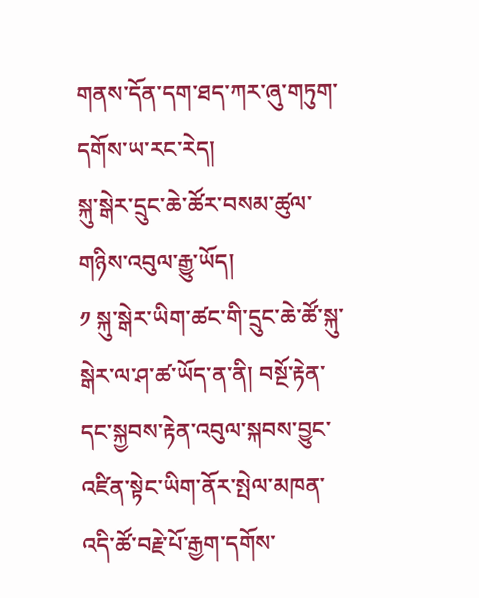གནས་དོན་དག་ཐད་ཀར་ཞུ་གཏུག་དགོས་ཡ་རང་རེད།
སྐུ་སྒེར་དྲུང་ཆེ་ཚོར་བསམ་ཚུལ་གཉིས་འབུལ་རྒྱུ་ཡོད།
༡ སྐུ་སྒེར་ཡིག་ཚང་གི་དྲུང་ཆེ་ཚོ་སྐུ་སྒེར་ལ་ཤ་ཚ་ཡོད་ན་ནི། བསྔོ་རྟེན་དང་སྐྱབས་རྟེན་འབུལ་སྐབས་བྱུང་འཛིན་སྟེང་ཡིག་ནོར་སྤེལ་མཁན་འདི་ཚོ་བརྗེ་པོ་རྒྱག་དགོས་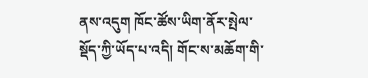ནས་འདུག ཁོང་ཚོས་ཡིག་ནོར་སྤེལ་སྡོད་ཀྱི་ཡོད་པ་འདི། གོང་ས་མཆོག་གི་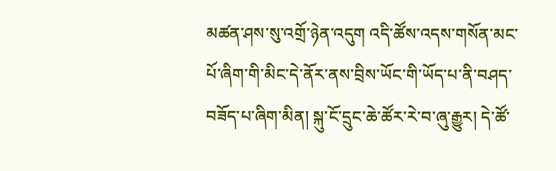མཚན་ཤས་སུ་འགྲོ་ཉེན་འདུག འདི་ཚོས་འདས་གསོན་མང་པོ་ཞིག་གི་མིང་དེ་ནོར་ནས་བྲིས་ཡོང་གི་ཡོད་པ་ནི་བཤད་བཟོད་པ་ཞིག་མིན། སྐུ་ངོ་དྲུང་ཆེ་ཚོར་རེ་བ་ཞུ་རྒྱུར། དེ་ཚོ་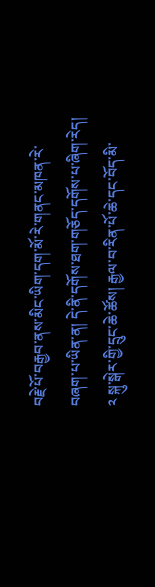བརྗེ་པོ་བརྒྱབ་ནས་མིང་ཡིག་དག་མོ་རེ་གནང་མཁན་རེ་བཞག་པ་ཡིན་ན། དེ་ནི་དགོས་ཐག་གཅོད་དགོས་པ་ཞིག་རེད།
༢ སྐུ་སྒེར་གྱི་དྲུང་ཆེ་ཚོས། རྒྱལ་བ་རིན་པོ་ཆེ་དང་བོད་མི་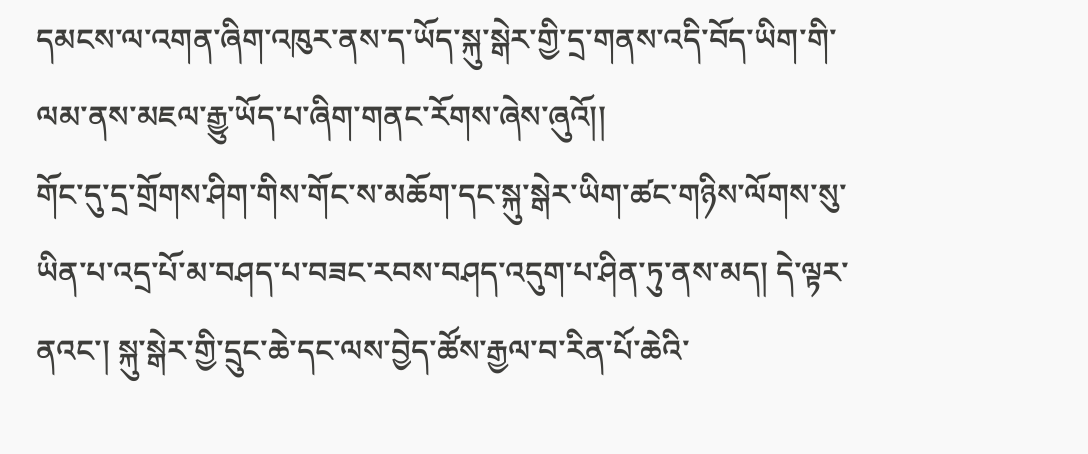དམངས་ལ་འགན་ཞིག་འཁུར་ནས་ད་ཡོད་སྐུ་སྒེར་གྱི་དྲ་གནས་འདི་བོད་ཡིག་གི་ལམ་ནས་མཇལ་རྒྱུ་ཡོད་པ་ཞིག་གནང་རོགས་ཞེས་ཞུའོ།།
གོང་དུ་དྲ་གྲོགས་ཤིག་གིས་གོང་ས་མཆོག་དང་སྐུ་སྒེར་ཡིག་ཚང་གཉིས་ལོགས་སུ་ཡིན་པ་འདྲ་པོ་མ་བཤད་པ་བཟང་རབས་བཤད་འདུག་པ་ཤིན་ཏུ་ནས་མད། དེ་ལྟར་ནའང་། སྐུ་སྒེར་གྱི་དྲུང་ཆེ་དང་ལས་བྱེད་ཚོས་རྒྱལ་བ་རིན་པོ་ཆེའི་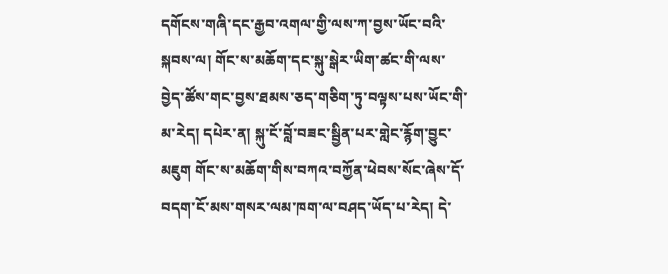དགོངས་གཞི་དང་རྒྱབ་འགལ་གྱི་ལས་ཀ་བྱས་ཡོང་བའི་སྐབས་ལ། གོང་ས་མཆོག་དང་སྐུ་སྒེར་ཡིག་ཚང་གི་ལས་བྱེད་ཚོས་གང་བྱས་ཐམས་ཅད་གཅིག་ཏུ་བལྟས་པས་ཡོང་གི་མ་རེད། དཔེར་ན། སྐུ་ངོ་བློ་བཟང་སྦྱིན་པར་གླེང་རྙོག་བྱུང་མཇུག གོང་ས་མཆོག་གིས་བཀའ་བཀྱོན་ཕེབས་སོང་ཞེས་དོ་བདག་ངོ་མས་གསར་ལམ་ཁག་ལ་བཤད་ཡོད་པ་རེད། དེ་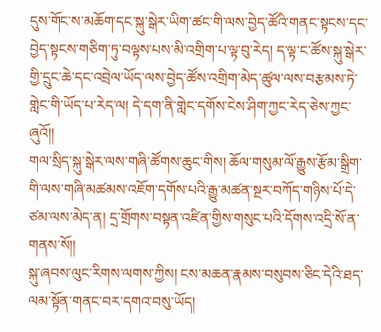དུས་གོང་ས་མཆོག་དང་སྐུ་སྒེར་ཡིག་ཚང་གི་ལས་བྱེད་ཚོའི་གནང་སྟངས་དང་བྱེད་སྟངས་གཅིག་ཏུ་བལྟས་པས་མི་འགྲིག་པ་ལྟ་བུ་རེད། ད་ལྟ་ང་ཚོས་སྐུ་སྒེར་གྱི་དྲུང་ཆེ་དང་འབྲེལ་ཡོད་ལས་བྱེད་ཚོས་འགྲིག་མེད་ཚུལ་ལས་བརྩམས་ཏེ་གླེང་གི་ཡོད་པ་རེད་ལ། དེ་དག་ནི་གླེང་དགོས་ངེས་ཤིག་ཀྱང་རེད་ཅེས་ཀྱང་ཞུའོ།།
གལ་སྲིད་སྐུ་སྒེར་ལས་གཞི་ཚོགས་ཆུང་གིས། ཆོལ་གསུམ་ལོ་རྒྱུས་རྩོམ་སྒྲིག་གི་ལས་གཞི་མཚམས་འཇོག་དགོས་པའི་རྒྱུ་མཚན་སྔར་བཀོད་གཉིས་པོ་དེ་ཙམ་ལས་མེད་ན། དྲ་གྲོགས་བསྟན་འཛིན་གྱིས་གསུང་པའི་དོགས་འདྲི་སོ་ན་གནས་སོ།།
སྐུ་ཞབས་ལུང་རིགས་ལགས་ཀྱིས། ངས་མཆན་རྣམས་བསུབས་ཅིང་དེའི་ཐད་ལམ་སྟོན་གནང་བར་དགའ་བསུ་ཡོད།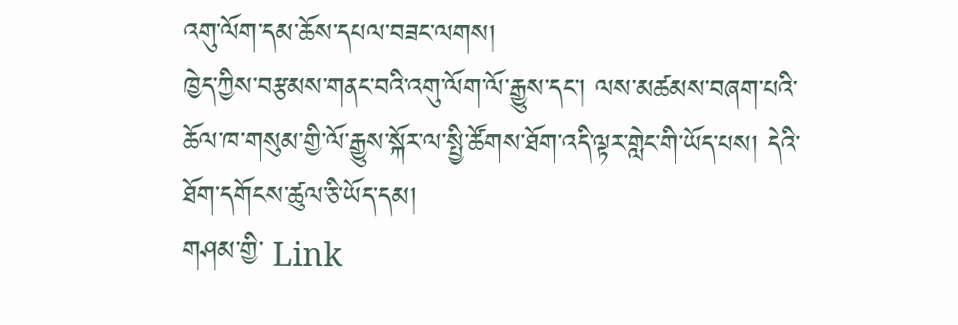འགུ་ལོག་དམ་ཆོས་དཔལ་བཟང་ལགས།
ཁྱེད་ཀྱིས་བརྩམས་གནང་བའི་འགུ་ལོག་ལོ་རྒྱུས་དང་། ལས་མཚམས་བཞག་པའི་ཆོལ་ཁ་གསུམ་གྱི་ལོ་རྒྱུས་སྐོར་ལ་སྤྱི་ཚོགས་ཐོག་འདི་ལྟར་གླེང་གི་ཡོད་པས། དེའི་ཐོག་དགོངས་ཚུལ་ཅི་ཡོད་དམ།
གཤམ་གྱི་ Link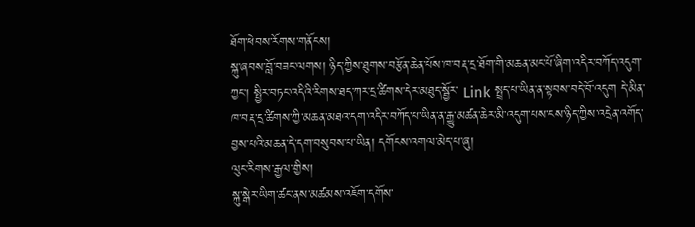ཐོག་ཕེབས་རོགས་གནོངས།
སྐུ་ཞབས་བློ་བཟང་ལགས། ཉིད་ཀྱིས་ཐུགས་བརྩོན་ཆེན་པོས་ཁ་བརྡ་དྲ་ཐོག་གི་མཆན་མང་པོ་ཞིག་འདིར་བཀོད་འདུག་ཀྱང་། སྤྱིར་བཏང་འདིའི་རིགས་ཐད་ཀར་དྲ་ཚིགས་དེར་མཐུད་སྦྱོར་ Link སྤྲད་པ་ཡིན་ན་སྟབས་བདེ་བོ་འདུག དེ་མིན་ཁ་བརྡ་དྲ་ཚིགས་ཀྱི་མཆན་མཐའ་དག་འདིར་བཀོད་པ་ཡིན་ན་རྒྱུ་མཚན་ཆེར་མི་འདུག་པས་ངས་ཉིད་ཀྱིས་འདྲེན་འགོད་བྱས་པའི་མཆན་དེ་དག་བསུབས་པ་ཡིན། དགོངས་འགལ་མེད་པ་ཞུ།
ལུང་རིགས་རྒྱལ་གྱིས།
སྐུ་སྒེར་ཡིག་ཚང་ནས་མཚམས་འཇོག་དགོས་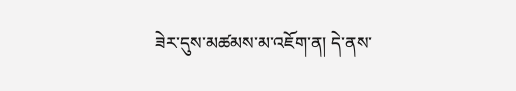ཟེར་དུས་མཚམས་མ་འཇོག་ན། དེ་ནས་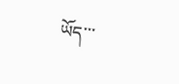ཡོད་་་